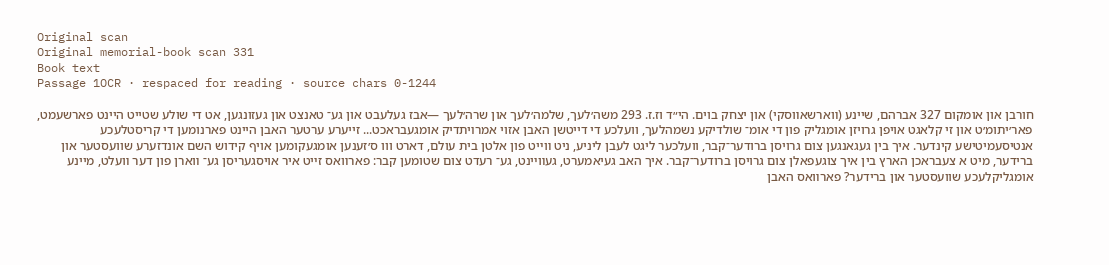Original scan
Original memorial-book scan 331
Book text
Passage 1OCR · respaced for reading · source chars 0-1244

חורבן און אומקום 327 אברהם, שיינע (װארשאװסקי) און יצחק בוים. הי״ד וז.ז. 293 משה׳לעך, שלמה׳לעך און שרה׳לעך —אבז געלעבט און גע־ טאנצט און געזונגען, אט די שולע שטייט היינט פארשעמט, פאר׳יתומ׳ט און זי קלאגט אויפן גרויזן אומגליק פון די אומ־ שולדיקע נשמהלעך, וועלכע די דייטשן האבן אזוי אמרױתדיק אומגעבראכט... זייערע ערטער האבן היינט פארנומען די קריסטלעכע אנטיסעמיטישע קינדער. איך בין געגאנגען צום גרויסן ברודער־קבר, וועלכער ליגט לעבן ליניע, ניט װײט פון אלטן בית עולם, דארט ווו ס׳זענען אומגעקומען אויף קידוש השם אונדזערע שוועסטער און ברידער, מיט א צעבראכן הארץ בין איך צוגעפאלן צום גרויסן ברודער־קבר. איך האב געיאמערט, געװײנט, גע־ רעדט צום שטומען קבר: פארװאס זײט איר אויסגעריסן גע־ װארן פון דער װעלט, מיינע אומגליקלעכע שוועסטער און ברידער? פארװאס האבן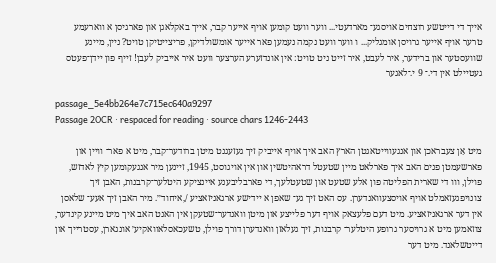אייך די דייטשע רוצחים אויסגע־ מארדעטי... ווער וועט קומען אויף אייער קבר, אייך באקלאגן און פארגיסן א װארעמע טרער אויף אייער גרויסן אומגליק... ו ווער וועט נקמה נעמען פאר אייער אומשולדיקן, פריצײטיקן טויט? נײן, מיינע שוועסטער און ברידער, איר לעבט, איר זײט ניט טויט: אין אונדזערע הערצער וועט איר אייביק לעבן! זײף פון ײדן־פעטס געטײלט אין די.־ 9 י.־לאגער

passage_5e4bb264e7c715ec640a9297
Passage 2OCR · respaced for reading · source chars 1246-2443

מיט אַן צעבראכן און אנגעװײטאגטן הארץ האב איך אויף אײביק זיך געזעגנט מיטן ברודער־קבר, מיט א פאר־ װײן און פארשעמטן פנים האב איך פארלאט מײן שטעטל דראהיטשין און אין אויגוסט, 1945, זײנען מיר אנגעקומען קיץ לאדזש, פוילן, ווו די שארית הפליטה פון אלע שטעט און שטעטלעך, די פארבליבענע אײנציקע היטלער־קרבנות, האבן זיך צונויפגעזאמלט אויף אויסצעװאנדערן. עס האט זיך גע־ שאפן א ײדישע ארגאניזאציע /,איחוד׳׳. מיר האבן זיך אעע־ שלאסן אין דער ארגאניזאציע. מיט דעם פלעצאק אויף דער פלײצע און מיטן װאנדער־שטעקן אין האנט האב איך מיט מײנע קינדער, צוזאמען מיט א גרויסער גרופע היטלער־ קרבנות, זיך געלאזן װאנדערן דורך פוילן, טשעכאסלאװאקיע׳ אונגארן, עסטרײך און דײטשלאנד. מיט דער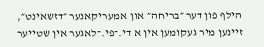הילף פון דער ״בריחה״ און אמעריקאנער ״דזשאינט״, זײנען מיר געקומען אין א די.־פי.־לאגער אין שטײער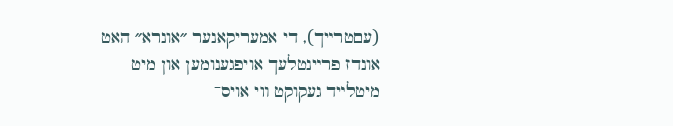(עםטרײך), די אמעריקאנער ״אונרא״ האט אונדז פרײנטלעך אויפגענומען און מיט מיטלײד געקוקט װי אויס־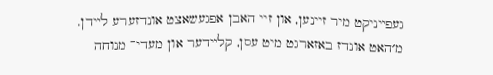געפײניקט מיר זיינען, און זיי האבן אפגעשאצט אונדזערע לײדן. מ׳האט אונדז באזארגט מיט עסן, קלײדער און מעדי־ מנוחה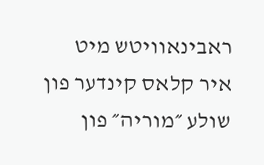ראבינאװיטש מיט איר קלאס קינדער פון שולע ״מוריה״ פון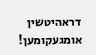דראהיטשין אומגעקומען!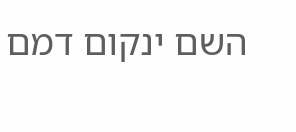השם ינקום דמם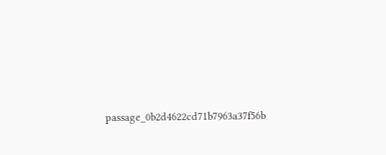passage_0b2d4622cd71b7963a37f56b